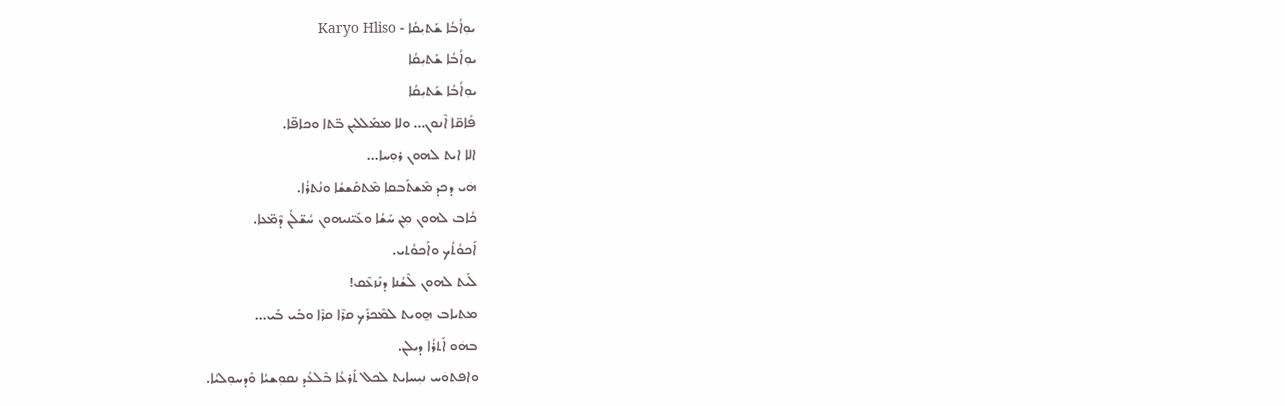ܝܘܼܐܳܒܳܐ ܫܰܬܝܼܩܳܐ - Karyo Hliso
ܝܘܼܐܳܒܳܐ ܫܰܬܝܼܩܳܐ
ܝܘܼܐܳܒܳܐ ܫܰܬܝܼܩܳܐ
ܦܺܐܩ̈ܐ ܐܶܢܘܢ... ܘܠܐ ܡܡܰܠܠܝܼܢ ܒ̈ܬܐ ܘܟܐܦ̈ܐ.
ܐܠܐ ܐܝܬ ܠܗܘܢ ܪܘܼܚܐ...
ܗܿܝ ܕܟܕ ܡܶܫܬܰܒܩܐ ܡܶܬܩܰܫܫܳܐ ܘܢܳܬܪܳܐ.
ܟܳܐܒ ܠܗܘܢ ܡܼܢ ܚܰܫܳܐ ܘܥܰܝ̈ܢܝܗܘܢ ܚܳܫ̈ܠܳܢ ܕܶܡ̈ܥܐ.
ܐܰܟܘܳܬܳܟ ܘܐܰܟܘܳܬܝ.
ܠܰܝܬ ܠܗܘܢ ܠܶܫܳܢܐ ܕܢܰܙܥܶܩ!
ܡܬܝܐܒ ܗ̱ܘܝܬ ܠܡܶܟܪܰܟ ܩܪܶܐ ܩܪܶܐ ܘܒܰܝ ܒܰܝ...
ܒܗܿܘ ܐܰܬܪܳܐ ܕܝܠܢ.
ܘܐܦܬܘܿܚ ܢܝܼܚܐܝܬ ܠܟܠ ܬܰܪܥܳܐ ܒܶܠܥܳܕ ܢܩܘܼܫܝܳܐ ܘܰܕܚܘܼܠܝܳܐ.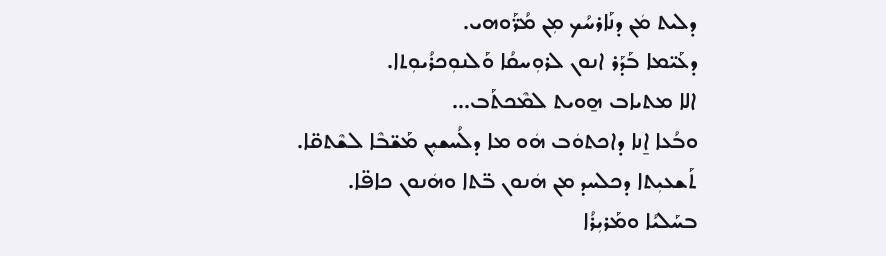ܕܠܝܬ ܡܿܢ ܕܢܰܐܪܚܳܟ ܡܼܢ ܡܳܪ̈ܰܘܗܝ.
ܕܥܰܝ̈ܡܐ ܒܰܕܰܪ ܐܢܘܢ ܠܪܘܼܚܩܳܐ ܘܰܠܢܘܼܟܪܳܝܘܼܬܐ.
ܐܠܐ ܡܬܝܐܒ ܗ̱ܘܝܬ ܠܡܶܟܬܰܒ...
ܘܒܳܥܐ ܐ̱ܢܐ ܕܐܟܬܘܿܒ ܗܿܘ ܡܐ ܕܠܳܚܫܝܼܢ ܡܰܫ̈ܒܶܐ ܠܫܶܬܩ̈ܐ.
ܬܰܫܥܝܼܬܐ ܕܟܠܚܕ ܡܢ ܗܿܢܘܢ ܒ̈ܬܐ ܘܗܿܢܘܢ ܟܐܦ̈ܐ.
ܒܚܰܠܝܳܐ ܘܡܰܪܝܼܪܳܐ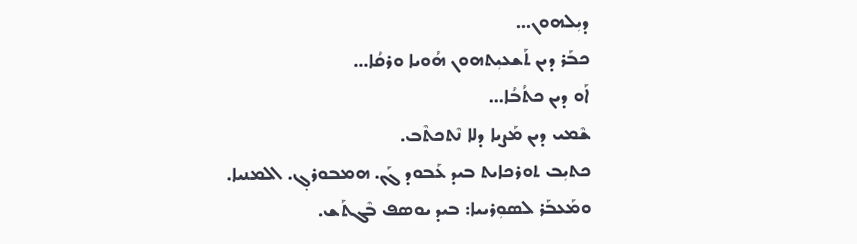ܕܝܼܠܗܘܢ...
ܟܒܰܪ ܕܝܢ ܬܰܫܥܝܼܬܗܘܢ ܗܳܘܝܐ ܘܪܩܳܐ...
ܐܰܘ ܕܝܢ ܟܬܳܒܳܐ...
ܫܶܡܝ ܕܝܢ ܡܰܨܝܐ ܕܠܐ ܢܶܬܟܬܶܒ.
ܟܬܝܼܒ ܬܘܪܟܐܝܬ ܒܝܕ ܥܰܒܘܕ ܓܰܢ. ܗܡܒܘܪܓ݂. ܐܠܡܢܝܐ.
ܘܡܰܥܒܰܪ ܠܣܘܼܪܝܝܐ: ܒܝܕ ܝܘܣܦ ܒܶܓܬܰܫ.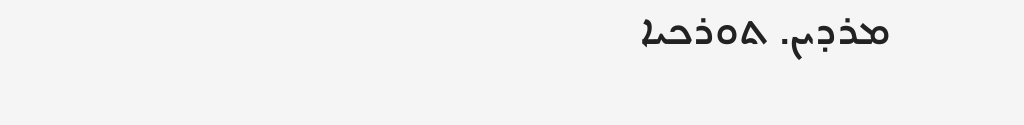ܡܪܕܝܢ. ܬܘܪܟܝܐ